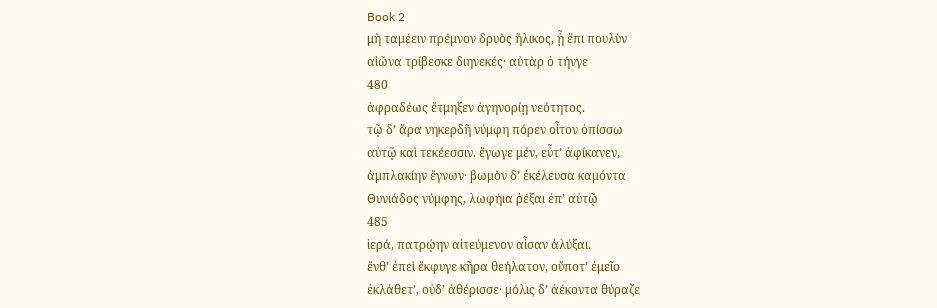Book 2
μὴ ταμέειν πρέμνον δρυὸς ἥλικος, ᾗ ἔπι πουλὺν
αἰῶνα τρίβεσκε διηνεκές· αὐτὰρ ὁ τήνγε
480
ἀφραδέως ἔτμηξεν ἀγηνορίῃ νεότητος.
τῷ δʼ ἄρα νηκερδῆ νύμφη πόρεν οἶτον ὀπίσσω
αὐτῷ καὶ τεκέεσσιν. ἔγωγε μέν, εὖτʼ ἀφίκανεν,
ἀμπλακίην ἔγνων· βωμὸν δʼ ἐκέλευσα καμόντα
Θυνιάδος νύμφης, λωφήια ῥέξαι ἐπʼ αὐτῷ
485
ἱερά, πατρῴην αἰτεύμενον αἶσαν ἀλύξαι.
ἔνθʼ ἐπεὶ ἔκφυγε κῆρα θεήλατον, οὔποτʼ ἐμεῖο
ἐκλάθετʼ, οὐδʼ ἀθέρισσε· μόλις δʼ ἀέκοντα θύραζε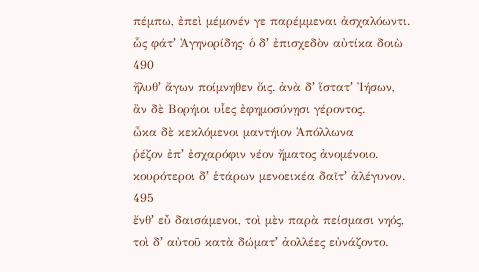πέμπω, ἐπεὶ μέμονέν γε παρέμμεναι ἀσχαλόωντι.
ὧς φάτʼ Ἀγηνορίδης· ὁ δʼ ἐπισχεδὸν αὐτίκα δοιὼ
490
ἤλυθʼ ἄγων ποίμνηθεν ὄις. ἀνὰ δʼ ἵστατʼ Ἰήσων,
ἂν δὲ Βορήιοι υἷες ἐφημοσύνῃσι γέροντος.
ὦκα δὲ κεκλόμενοι μαντήιον Ἀπόλλωνα
ῥέζον ἐπʼ ἐσχαρόφιν νέον ἤματος ἀνομένοιο.
κουρότεροι δʼ ἑτάρων μενοεικέα δαῖτʼ ἀλέγυνον.
495
ἔνθʼ εὖ δαισάμενοι, τοὶ μὲν παρὰ πείσμασι νηός,
τοὶ δʼ αὐτοῦ κατὰ δώματʼ ἀολλέες εὐνάζοντο.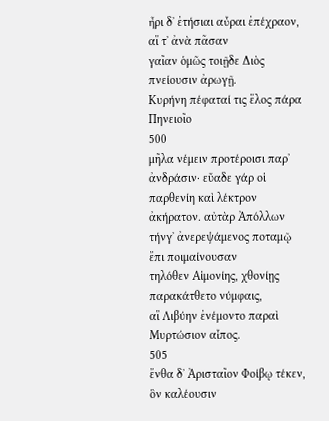ἦρι δʼ ἐτήσιαι αὖραι ἐπέχραον, αἵ τʼ ἀνὰ πᾶσαν
γαῖαν ὁμῶς τοιῇδε Διὸς πνείουσιν ἀρωγῇ.
Κυρήνη πέφαταί τις ἕλος πάρα Πηνειοῖο
500
μῆλα νέμειν προτέροισι παρʼ ἀνδράσιν· εὔαδε γάρ οἱ
παρθενίη καὶ λέκτρον ἀκήρατον. αὐτὰρ Ἀπόλλων
τήνγʼ ἀνερεψάμενος ποταμῷ ἔπι ποιμαίνουσαν
τηλόθεν Αἱμονίης, χθονίῃς παρακάτθετο νύμφαις,
αἳ Λιβύην ἐνέμοντο παραὶ Μυρτώσιον αἶπος.
505
ἔνθα δʼ Ἀρισταῖον Φοίβῳ τέκεν, ὃν καλέουσιν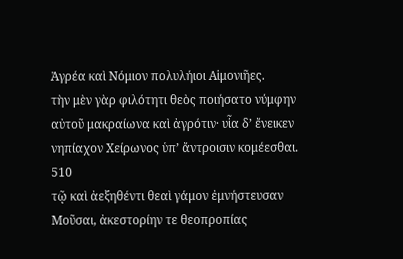Ἀγρέα καὶ Νόμιον πολυλήιοι Αἱμονιῆες.
τὴν μὲν γὰρ φιλότητι θεὸς ποιήσατο νύμφην
αὐτοῦ μακραίωνα καὶ ἀγρότιν· υἷα δʼ ἔνεικεν
νηπίαχον Χείρωνος ὑπʼ ἄντροισιν κομέεσθαι.
510
τῷ καὶ ἀεξηθέντι θεαὶ γάμον ἐμνήστευσαν
Μοῦσαι, ἀκεστορίην τε θεοπροπίας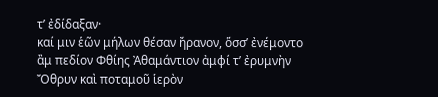τʼ ἐδίδαξαν·
καί μιν ἑῶν μήλων θέσαν ἤρανον, ὅσσʼ ἐνέμοντο
ἂμ πεδίον Φθίης Ἀθαμάντιον ἀμφί τʼ ἐρυμνὴν
Ὄθρυν καὶ ποταμοῦ ἱερὸν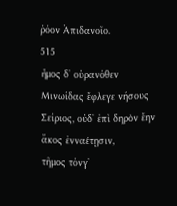ῥόον Ἀπιδανοῖο.
515
ἦμος δʼ οὐρανόθεν Μινωίδας ἔφλεγε νήσους
Σείριος, οὐδʼ ἐπὶ δηρὸν ἔην ἄκος ἐνναέτῃσιν,
τῆμος τόνγʼ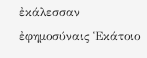ἐκάλεσσαν ἐφημοσύναις Ἑκάτοιο